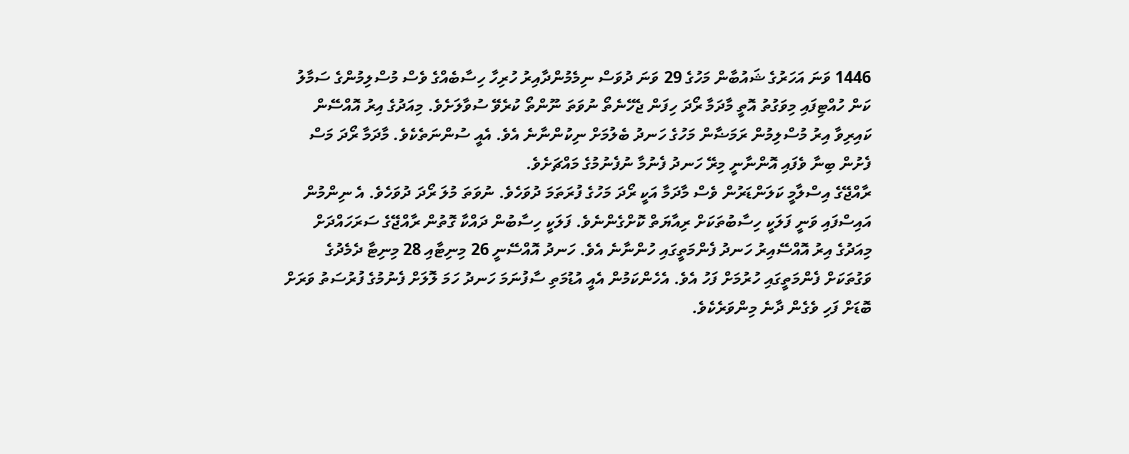1446 ވަނަ އަހަރުގެ ޝައުބާން މަހުގެ 29 ވަނަ ދުވަސް ނިމެމުންދާއިރު ހުރިހާ ހިސާބެއްގެ ވެސް މުސްލިމުންގެ ސަމާލު ކަން ހުއްޓިފައި މިވަގުތު އޮތީ މާދަމާ ރޯދަ ހިފަން ޖެހޭނެތޯ ނުވަތަ ނޫންތޯ ކުރެވޭ ސުވާލަށެވެ. މިއަދުގެ އިރު އޮއްސޭން ކައިރިވާ އިރު މުސްލިމުން ރަމަޟާން މަހުގެ ހަނދު ބެލުމަށް ނިކުންނާނެ އެވެ. އެއީ ސުންނަތެކެވެ. މާދަމާ ރޯދަ މަސް ފެށުން ބިނާ ވެފައި އޮންނާނީ މިރޭ ހަނދު ފެނުމާ ނުފެނުމުގެ މައްޗަށެވެ.
ރާއްޖޭގެ އިސްލާމީ ކަލަންޑަރުން ވެސް މާދަމާ އަކީ ރޯދަ މަހުގެ ފުރަތަމަ ދުވަހެވެ. ނުވަތަ މުލަ ރޯދަ ދުވަހެވެ. އެ ނިންމުން އައިސްފައި ވަނީ ފަލަކީ ހިސާބުތަކަށް ރިއާޔަތް ކޮށްގެންނެވެ. ފަލަކީ ހިސާބުން ދައްކާ ގޮތުން ރާއްޖޭގެ ސަރަހައްދަށް މިއަދުގެ އިރު އޮއްސޭއިރު ހަނދު ފެންމަތީގައި ހުންނާނެ އެވެ. ހަނދު އޮއްސޭނީ 26 މިނިޓާއި 28 މިނިޓާ ދެމެދުގެ ވަގުތަކަށް ފެންމަތީގައި ހުރުމަށް ފަހު އެވެ. އެހެންކަމުން އެއީ އުޑުމަތި ސާފުނަމަ ހަނދު ހަމަ ލޮލަށް ފެނުމުގެ ފުރުސަތު ވަރަށް ބޮޑަށް ފަހި ވެގެން ދާނެ މިންވަރެކެވެ.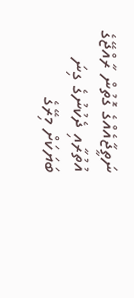ނަތީޖާއެއްގެ ގޮތުން ރާއްޖޭގެ އުތުރާއި ދެކުނުގެ ގިނަ ބަޔަކަށް މިރޭގެ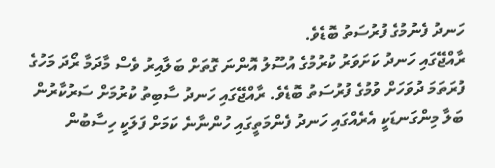ހަނދު ފެނުމުގެ ފުރުސަތު ބޮޑެވެ.
ރާއްޖޭގައި ހަނދު ކަށަވަރު ކުރުމުގެ އުސޫލު އޮންނަ ގޮތަށް ބަލާއިރު ވެސް މާދަމާ ރޯދަ މަހުގެ ފުރަތަމަ ދުވަހަށް ވުމުގެ ފުރުސަތު ބޮޑެވެ. ރާއްޖޭގައި ހަނދު ސާބިތު ކުރުމަށް ސަރުކާރުން ބަލާ މިންގަނޑަކީ އެރެއްގައި ހަނދު ފެންމަތީގައި ހުންނާނެ ކަމަށް ފަލަކީ ހިސާބުން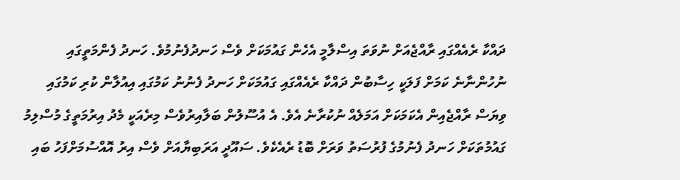ދައްކާ ރެއެއްގައި ރާއްޖެއަށް ނުވަތަ އިސްލާމީ އެހެން ގައުމަކަށް ވެސް ހަނދުފެނުމުވެ. ހަނދު ފެންމަތީގައި ނުހުންނާނެ ކަމަށް ފަލަކީ ހިސާބުން ދައްކާ ރެއެއްގައި ގައުމަކަށް ހަނދު ފެނުނު ކަމުގައި އިއުލާން ކުރި ކަމުގައި ވިޔަސް ރާއްޖެއިން އެކަމަކަށް އަމަލެއް ނުކުރާނެ އެވެ. އެ އުސޫލުން ބަލާއިރުވެސް މިރެއަކީ މެދު އިރުމަތީގެ މުސްލިމު ގައުމުތަކަށް ހަނދު ފެނުމުގެ ފުރުސަތު ވަރަށް ބޮޑު ރެއެކެވެ. ސައޫދީ އަރަބިޔާއަށް ވެސް އިރު އޮއްސުމަށްފަހު ބައި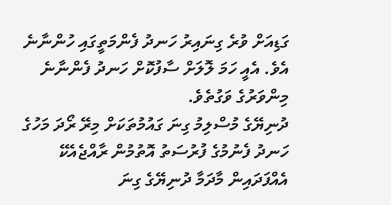ގަޑިއަށް ވުރެ ގިނައިރު ހަނދު ފެންމަތީގައި ހުންނާނެ އެވެ. އެއީ ހަމަ ލޮލަށް ސާފުކޮށް ހަނދު ފެންނާނެ މިންވަރުގެ ވަގުތެވެ.
ދުނިޔޭގެ މުސްލިމު ގިނަ ގައުމުތަކަށް މިރޭ ރޯދަ މަހުގެ ހަނދު ފެނުމުގެ ފުރުސަތު އޮތުމުން ރާއްޖެއެކޭ އެއްފަދައިން މާދަމާ ދުނިޔޭގެ ގިނަ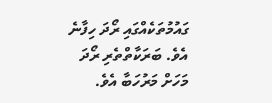ގައުމުތަކެއްގައި ރޯދަ ހިފާނެ އެވެ. ބަރަކާތްތެރި ރޯދަ މަހަށް މަރުހަބާ އެވެ.